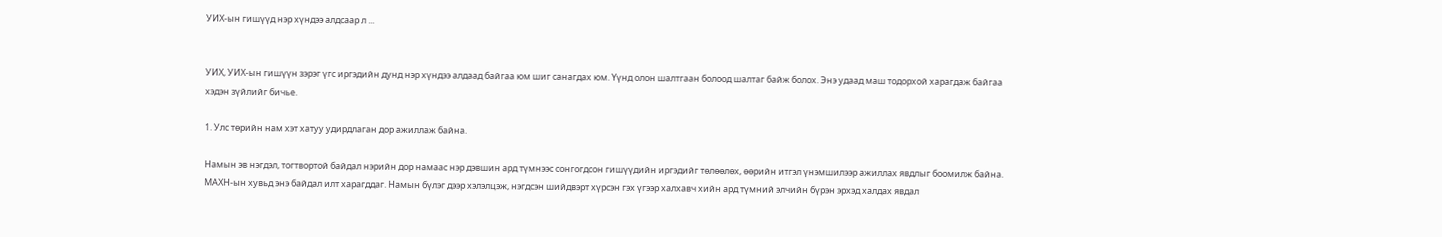УИХ-ын гишүүд нэр хүндээ алдсаар л ...


УИХ, УИХ-ын гишүүн зэрэг үгс иргэдийн дунд нэр хүндээ алдаад байгаа юм шиг санагдах юм. Үүнд олон шалтгаан болоод шалтаг байж болох. Энэ удаад маш тодорхой харагдаж байгаа хэдэн зүйлийг бичье.

1. Улс төрийн нам хэт хатуу удирдлаган дор ажиллаж байна.

Намын эв нэгдэл, тогтвортой байдал нэрийн дор намаас нэр дэвшин ард түмнээс сонгогдсон гишүүдийн иргэдийг төлөөлөх, өөрийн итгэл үнэмшилээр ажиллах явдлыг боомилж байна. МАХН-ын хувьд энэ байдал илт харагддаг. Намын бүлэг дээр хэлэлцэж, нэгдсэн шийдвэрт хүрсэн гэх үгээр халхавч хийн ард түмний элчийн бүрэн эрхэд халдах явдал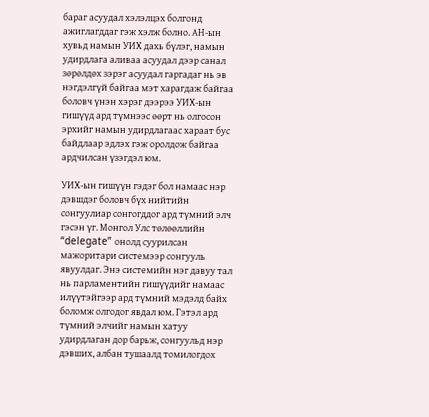бараг асуудал хэлэлцэх болгонд ажиглагддаг гэж хэлж болно. АН-ын хувьд намын УИХ дахь бүлэг, намын удирдлага аливаа асуудал дээр санал зөрөлдөх зэрэг асуудал гаргадаг нь эв нэгдэлгүй байгаа мэт харагдаж байгаа боловч үнэн хэрэг дээрээ УИХ-ын гишүүд ард түмнээс өөрт нь олгосон эрхийг намын удирдлагаас хараат бус байдлаар эдлэх гэж оролдож байгаа ардчилсан үзэгдэл юм.

УИХ-ын гишүүн гэдэг бол намаас нэр дэвшдэг боловч бүх нийтийн сонгуулиар сонгогддог ард түмний элч гэсэн үг. Монгол Улс төлөөллийн “delegate” онолд суурилсан мажоритари системээр сонгууль явуулдаг. Энэ системийн нэг давуу тал нь парламентийн гишүүдийг намаас илүүтэйгээр ард түмний мэдэлд байх боломж олгодог явдал юм. Гэтэл ард түмний элчийг намын хатуу удирдлаган дор барьж, сонгуульд нэр дэвших, албан тушаалд томилогдох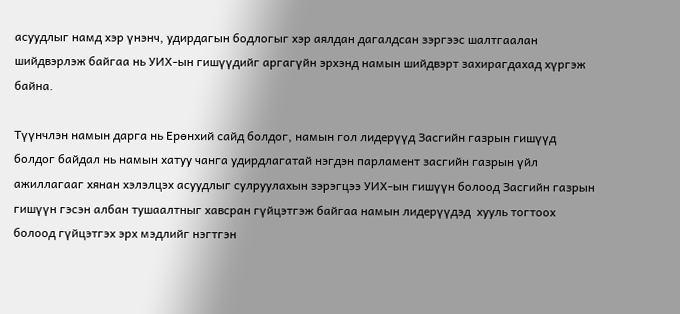асуудлыг намд хэр үнэнч, удирдагын бодлогыг хэр аялдан дагалдсан зэргээс шалтгаалан шийдвэрлэж байгаа нь УИХ-ын гишүүдийг аргагүйн эрхэнд намын шийдвэрт захирагдахад хүргэж байна.

Түүнчлэн намын дарга нь Ерөнхий сайд болдог, намын гол лидерүүд Засгийн газрын гишүүд болдог байдал нь намын хатуу чанга удирдлагатай нэгдэн парламент засгийн газрын үйл ажиллагааг хянан хэлэлцэх асуудлыг сулруулахын зэрэгцээ УИХ-ын гишүүн болоод Засгийн газрын гишүүн гэсэн албан тушаалтныг хавсран гүйцэтгэж байгаа намын лидерүүдэд  хууль тогтоох болоод гүйцэтгэх эрх мэдлийг нэгтгэн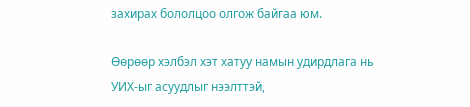захирах бололцоо олгож байгаа юм.

Өөрөөр хэлбэл хэт хатуу намын удирдлага нь УИХ-ыг асуудлыг нээлттэй,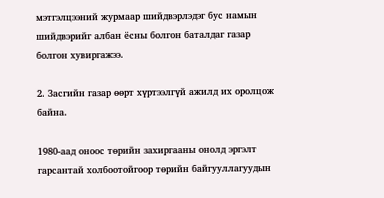мэтгэлцээний журмаар шийдвэрлэдэг бус намын шийдвэрийг албан ёсны болгон баталдаг газар болгон хувиргажээ.

2. Засгийн газар өөрт хүртээлгүй ажилд их оролцож байна.

1980-аад оноос төрийн захиргааны онолд эргэлт гарсантай холбоотойгоор төрийн байгууллагуудын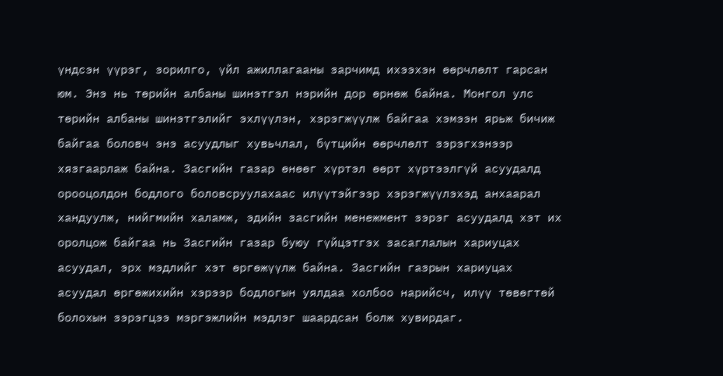үндсэн үүрэг, зорилго, үйл ажиллагааны зарчимд ихээхэн өөрчлөлт гарсан юм. Энэ нь төрийн албаны шинэтгэл нэрийн дор өрнөж байна. Монгол улс төрийн албаны шинэтгэлийг эхлүүлэн, хэрэгжүүлж байгаа хэмээн ярьж бичиж байгаа боловч энэ асуудлыг хувьчлал, бүтцийн өөрчлөлт зэрэгхэнээр хязгаарлаж байна. Засгийн газар өнөөг хүртэл өөрт хүртээлгүй асуудалд орооцолдон бодлого боловсруулахаас илүүтэйгээр хэрэгжүүлэхэд анхаарал хандуулж, нийгмийн халамж, эдийн засгийн менежмент зэрэг асуудалд хэт их оролцож байгаа нь Засгийн газар буюу гүйцэтгэх засаглалын хариуцах асуудал, эрх мэдлийг хэт өргөжүүлж байна. Засгийн газрын хариуцах асуудал өргөжихийн хэрээр бодлогын уялдаа холбоо нарийсч, илүү төвөгтөй болохын зэрэгцээ мэргэжлийн мэдлэг шаардсан болж хувирдаг.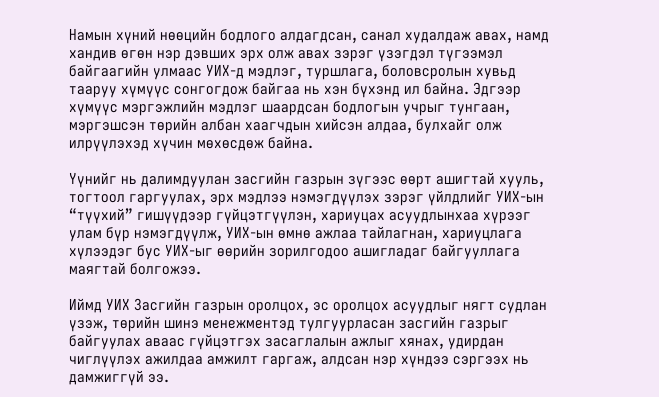Намын хүний нөөцийн бодлого алдагдсан, санал худалдаж авах, намд хандив өгөн нэр дэвших эрх олж авах зэрэг үзэгдэл түгээмэл байгаагийн улмаас УИХ-д мэдлэг, туршлага, боловсролын хувьд тааруу хүмүүс сонгогдож байгаа нь хэн бүхэнд ил байна. Эдгээр хүмүүс мэргэжлийн мэдлэг шаардсан бодлогын учрыг тунгаан, мэргэшсэн төрийн албан хаагчдын хийсэн алдаа, булхайг олж илрүүлэхэд хүчин мөхөсдөж байна.

Үүнийг нь далимдуулан засгийн газрын зүгээс өөрт ашигтай хууль, тогтоол гаргуулах, эрх мэдлээ нэмэгдүүлэх зэрэг үйлдлийг УИХ-ын “түүхий” гишүүдээр гүйцэтгүүлэн, хариуцах асуудлынхаа хүрээг улам бүр нэмэгдүүлж, УИХ-ын өмнө ажлаа тайлагнан, хариуцлага хүлээдэг бус УИХ-ыг өөрийн зорилгодоо ашигладаг байгууллага маягтай болгожээ.

Иймд УИХ Засгийн газрын оролцох, эс оролцох асуудлыг нягт судлан үзэж, төрийн шинэ менежментэд тулгуурласан засгийн газрыг байгуулах аваас гүйцэтгэх засаглалын ажлыг хянах, удирдан чиглүүлэх ажилдаа амжилт гаргаж, алдсан нэр хүндээ сэргээх нь дамжиггүй ээ.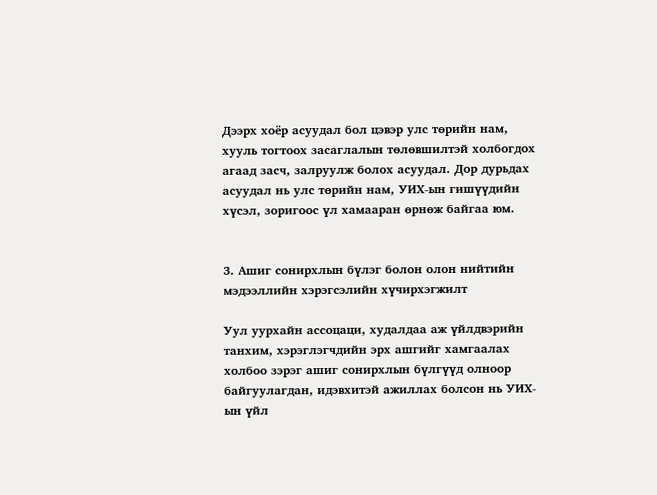Дээрх хоёр асуудал бол цэвэр улс төрийн нам, хууль тогтоох засаглалын төлөвшилтэй холбогдох агаад засч, залруулж болох асуудал. Дор дурьдах асуудал нь улс төрийн нам, УИХ-ын гишүүдийн хүсэл, зоригоос үл хамааран өрнөж байгаа юм.


3. Ашиг сонирхлын бүлэг болон олон нийтийн мэдээллийн хэрэгсэлийн хүчирхэгжилт

Уул уурхайн ассоцаци, худалдаа аж үйлдвэрийн танхим, хэрэглэгчдийн эрх ашгийг хамгаалах холбоо зэрэг ашиг сонирхлын бүлгүүд олноор байгуулагдан, идэвхитэй ажиллах болсон нь УИХ-ын үйл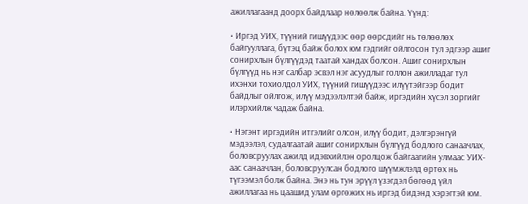ажиллагаанд доорх байдлаар нөлөөлж байна. Үүнд:

• Иргэд УИХ, түүний гишүүдээс өөр өөрсдийг нь төлөөлөх байгууллага, бүтэц байж болох юм гэдгийг ойлгосон тул эдгээр ашиг сонирхлын бүлгүүдэд таатай хандах болсон. Ашиг сонирхлын бүлгүүд нь нэг салбар эсвэл нэг асуудлыг голлон ажилладаг тул ихэнхи тохиолдол УИХ, түүний гишүүдээс илүүтэйгээр бодит байдлыг ойлгож, илүү мэдээлэлтэй байж, иргэдийн хүсэл зоргийг илэрхийлж чадаж байна.

• Нэгэнт иргэдийн итгэлийг олсон, илүү бодит, дэлгэрэнгүй мэдээлэл, судалгаатай ашиг сонирхлын бүлгүүд бодлого санаачлах, боловсруулах ажилд идэвхийлэн оролцож байгаагийн улмаас УИХ-аас санаачлан, боловсруулсан бодлого шүүмжлэлд өртөх нь түгээмэл болж байна. Энэ нь тун эрүүл үзэгдэл бөгөөд үйл ажиллагаа нь цаашид улам өргөжих нь иргэд бидэнд хэрэгтэй юм.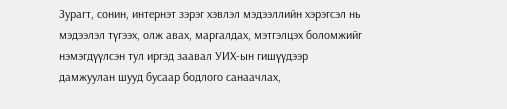Зурагт, сонин, интернэт зэрэг хэвлэл мэдээллийн хэрэгсэл нь мэдээлэл түгээх, олж авах, маргалдах, мэтгэлцэх боломжийг нэмэгдүүлсэн тул иргэд заавал УИХ-ын гишүүдээр дамжуулан шууд бусаар бодлого санаачлах,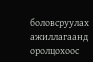боловсруулах ажиллагаанд оролцохоос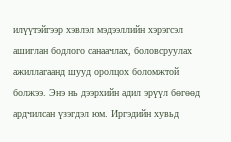илүүтэйгээр хэвлэл мэдээллийн хэрэгсэл ашиглан бодлого санаачлах, боловсруулах ажиллагаанд шууд оролцох боломжтой болжээ. Энэ нь дээрхийн адил эрүүл бөгөөд ардчилсан үзэгдэл юм. Иргэдийн хувьд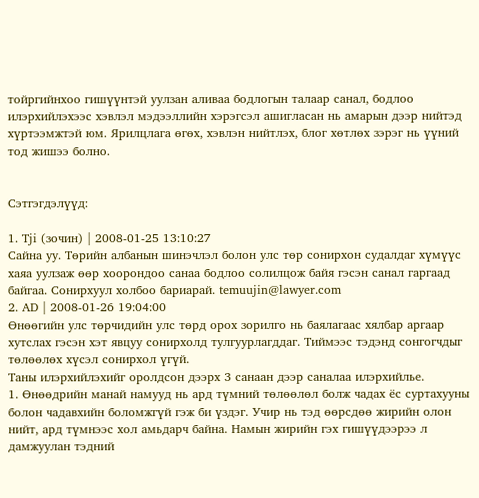тойргийнхоо гишүүнтэй уулзан аливаа бодлогын талаар санал, бодлоо илэрхийлэхээс хэвлэл мэдээллийн хэрэгсэл ашигласан нь амарын дээр нийтэд хүртээмжтэй юм. Ярилцлага өгөх, хэвлэн нийтлэх, блог хөтлөх зэрэг нь үүний тод жишээ болно.


Сэтгэгдэлүүд:

1. Tji (зочин) | 2008-01-25 13:10:27
Сайна уу. Төрийн албанын шинэчлэл болон улс төр сонирхон судалдаг хүмүүс хаяа уулзаж өөр хоорондоо санаа бодлоо солилцож байя гэсэн санал гаргаад байгаа. Сонирхуул холбоо бариарай. temuujin@lawyer.com
2. AD | 2008-01-26 19:04:00
Өнөөгийн улс төрчидийн улс төрд орох зорилго нь баялагаас хялбар аргаар хутслах гэсэн хэт явцуу сонирхолд тулгуурлагддаг. Тиймээс тэдэнд сонгогчдыг төлөөлөх хүсэл сонирхол үгүй.
Таны илэрхийлэхийг оролдсон дээрх 3 санаан дээр саналаа илэрхийлье.
1. Өнөөдрийн манай намууд нь ард түмний төлөөлөл болж чадах ёс суртахууны болон чадавхийн боломжгүй гэж би үздэг. Учир нь тэд өөрсдөө жирийн олон нийт, ард түмнээс хол амьдарч байна. Намын жирийн гэх гишүүдээрээ л дамжуулан тэдний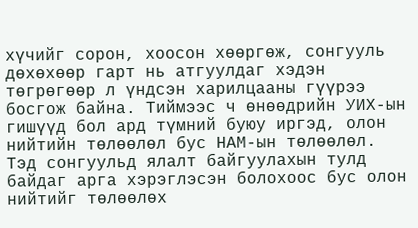хүчийг сорон, хоосон хөөргөж, сонгууль дөхөхөөр гарт нь атгуулдаг хэдэн төгрөгөөр л үндсэн харилцааны гүүрээ босгож байна. Тиймээс ч өнөөдрийн УИХ-ын гишүүд бол ард түмний буюу иргэд, олон нийтийн төлөөлөл бус НАМ-ын төлөөлөл. Тэд сонгуульд ялалт байгуулахын тулд байдаг арга хэрэглэсэн болохоос бус олон нийтийг төлөөлөх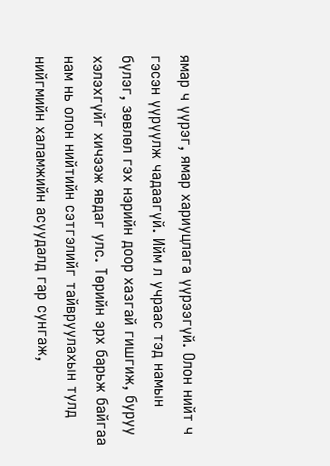ямар ч үүрэг, ямар хариуцлага үүрээгүй. Олон нийт ч гэсэн үүрүүлж чадаагүй. Ийм л учраас тэд намын бүлэг, зөвлөл гэх нэрийн доор хазгай гишгиж, буруу хэлэхгүйг хичээж явдаг улс. Төрийн эрх барьж байгаа нам нь олон нийтийн сэтгэлийг тайвруулахын тулд нийгмийн халамжийн асуудалд гар сунгаж,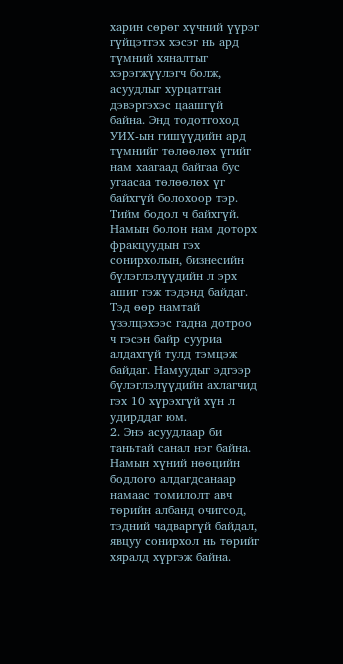харин сөрөг хүчний үүрэг гүйцэтгэх хэсэг нь ард түмний хяналтыг хэрэгжүүлэгч болж, асуудлыг хурцатган дэвэргэхэс цаашгүй байна. Энд тодотгоход УИХ-ын гишүүдийн ард түмнийг төлөөлөх үгийг нам хаагаад байгаа бус угаасаа төлөөлөх үг байхгүй болохоор тэр. Тийм бодол ч байхгүй. Намын болон нам доторх фракцуудын гэх сонирхолын, бизнесийн бүлэглэлүүдийн л эрх ашиг гэж тэдэнд байдаг. Тэд өөр намтай үзэлцэхээс гадна дотроо ч гэсэн байр сууриа алдахгүй тулд тэмцэж байдаг. Намуудыг эдгээр бүлэглэлүүдийн ахлагчид гэх 10 хүрэхгүй хүн л удирддаг юм.
2. Энэ асуудлаар би таньтай санал нэг байна. Намын хүний нөөцийн бодлого алдагдсанаар намаас томилолт авч төрийн албанд очигсод, тэдний чадваргүй байдал, явцуу сонирхол нь төрийг хяралд хүргэж байна.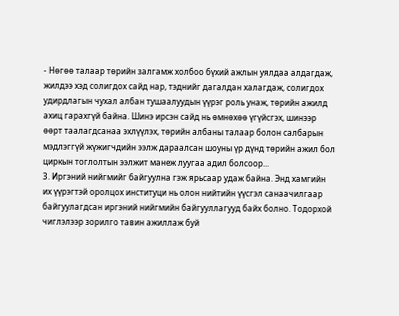- Нөгөө талаар төрийн залгамж холбоо бүхий ажлын уялдаа алдагдаж, жилдээ хэд солигдох сайд нар, тэднийг дагалдан халагдаж, солигдох удирдлагын чухал албан тушаалуудын үүрэг роль унаж, төрийн ажилд ахиц гарахгүй байна. Шинэ ирсэн сайд нь өмнөхөө үгүйсгэх, шинээр өөрт таалагдсанаа эхлүүлэх, төрийн албаны талаар болон салбарын мэдлэггүй жүжигчдийн ээлж дараалсан шоуны үр дүнд төрийн ажил бол циркын тоглолтын ээлжит манеж луугаа адил болсоор...
3. Иргэний нийгмийг байгуулна гэж ярьсаар удаж байна. Энд хамгийн их үүрэгтэй оролцох институци нь олон нийтийн үүсгэл санаачилгаар байгуулагдсан иргэний нийгмийн байгууллагууд байх болно. Тодорхой чиглэлээр зорилго тавин ажиллаж буй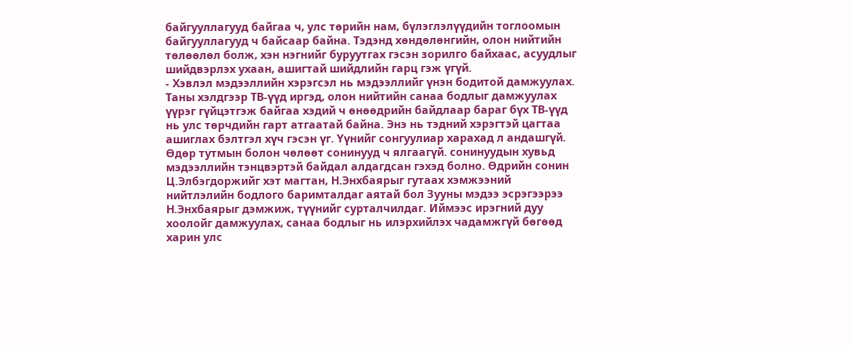байгууллагууд байгаа ч, улс төрийн нам, бүлэглэлүүдийн тоглоомын байгууллагууд ч байсаар байна. Тэдэнд хөндөлөнгийн, олон нийтийн төлөөлөл болж, хэн нэгнийг буруутгах гэсэн зорилго байхаас, асуудлыг шийдвэрлэх ухаан, ашигтай шийдлийн гарц гэж үгүй.
- Хэвлэл мэдээллийн хэрэгсэл нь мэдээллийг үнэн бодитой дамжуулах. Таны хэлдгээр ТВ-үүд иргэд, олон нийтийн санаа бодлыг дамжуулах үүрэг гүйцэтгэж байгаа хэдий ч өнөөдрийн байдлаар бараг бүх ТВ-үүд нь улс төрчдийн гарт атгаатай байна. Энэ нь тэдний хэрэгтэй цагтаа ашиглах бэлтгэл хүч гэсэн үг. Үүнийг сонгуулиар харахад л андашгүй. Өдөр тутмын болон чөлөөт сонинууд ч ялгаагүй. сонинуудын хувьд мэдээллийн тэнцвэртэй байдал алдагдсан гэхэд болно. Өдрийн сонин Ц.Элбэгдоржийг хэт магтан, Н.Энхбаярыг гутаах хэмжээний нийтлэлийн бодлого баримталдаг аятай бол Зууны мэдээ эсрэгээрээ Н.Энхбаярыг дэмжиж, түүнийг сурталчилдаг. Иймээс ирэгний дуу хоолойг дамжуулах, санаа бодлыг нь илэрхийлэх чадамжгүй бөгөөд харин улс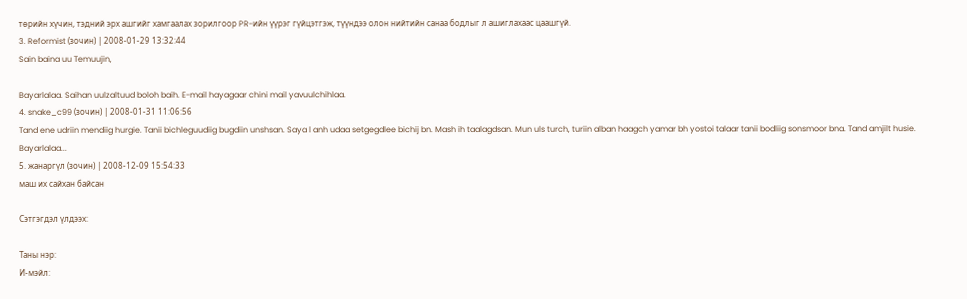төрийн хүчин, тэдний эрх ашгийг хамгаалах зорилгоор PR-ийн үүрэг гүйцэтгэж, түүндээ олон нийтийн санаа бодлыг л ашиглахаас цаашгүй.
3. Reformist (зочин) | 2008-01-29 13:32:44
Sain baina uu Temuujin,

Bayarlalaa. Saihan uulzaltuud boloh baih. E-mail hayagaar chini mail yavuulchihlaa.
4. snake_c99 (зочин) | 2008-01-31 11:06:56
Tand ene udriin mendiig hurgie. Tanii bichleguudiig bugdiin unshsan. Saya l anh udaa setgegdlee bichij bn. Mash ih taalagdsan. Mun uls turch, turiin alban haagch yamar bh yostoi talaar tanii bodliig sonsmoor bna. Tand amjilt husie. Bayarlalaa...
5. жанаргүл (зочин) | 2008-12-09 15:54:33
маш их сайхан байсан

Сэтгэгдэл үлдээх:

Таны нэр:
И-мэйл: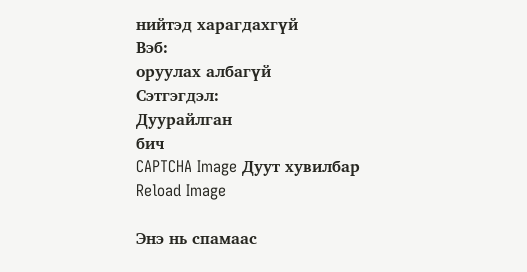нийтэд харагдахгүй
Вэб:
оруулах албагүй
Сэтгэгдэл:
Дуурайлган
бич
CAPTCHA Image Дуут хувилбар
Reload Image

Энэ нь спамаас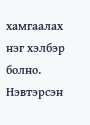хамгаалах нэг хэлбэр болно. Нэвтэрсэн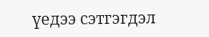үедээ сэтгэгдэл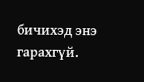бичихэд энэ гарахгүй.